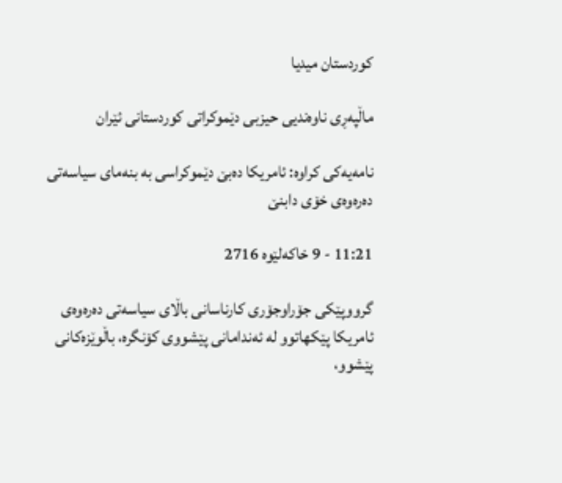کوردستان میدیا

ماڵپەڕی ناوەندیی حیزبی دێموکراتی کوردستانی ئێران

نامه‌یه‌کی کراوه‌: ئامریكا ده‌بێ دێموكراسی به‌ بنه‌مای‌ سیاسه‌تی‌ ده‌ره‌وه‌ی‌ خۆی‌ دابنێ

11:21 - 9 خاکەلێوه 2716

گرووپێكی‌ جۆراوجۆری‌ كارناسانی‌ باڵای‌ سیاسه‌تی‌ ده‌ره‌وه‌ی‌ ئامریكا پێكهاتوو له‌ ئه‌ندامانی‌ پێشووی‌ كۆنگره‌، باڵوێزه‌کانی پێشوو،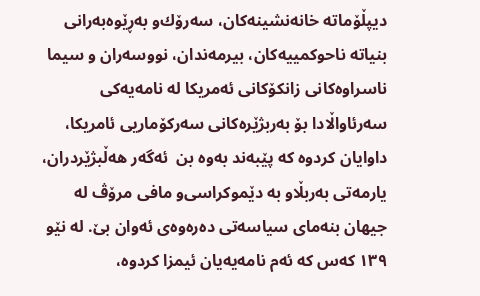دیپڵۆماته‌ خانه‌نشینه‌كان، سه‌رۆك‌و به‌ڕێوه‌به‌رانی‌ بنیاته‌ ناحوكمییه‌كان‌، بیرمه‌ندان، نووسه‌ران و سیما ناسراوه‌كانی‌ زانكۆکانی ئه‌مریکا له‌ نامه‌یه‌كی‌ سه‌رئاواڵادا بۆ به‌ربژێره‌كانی‌ سه‌ركۆماریی ئامریكا، داوایان كردوه‌ كه‌ پێبه‌ند به‌وه‌ بن ‌ ئه‌گه‌ر هه‌ڵبژێردران، یارمه‌تی به‌ربڵاو به‌ دێموكراسی‌و مافی مرۆڤ له‌ جیهان بنه‌مای‌ سیاسه‌تی‌ ده‌ره‌وه‌ی‌ ئه‌وان بێ. له‌ نێو ١٣٩ که‌س که‌‌ ئه‌م نامه‌یه‌یان ئیمزا کردوه‌،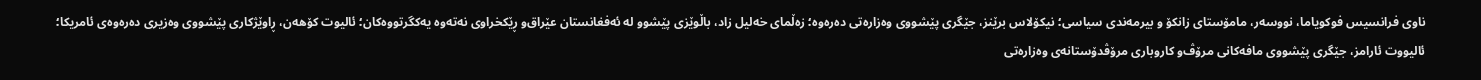ناوی‌ فرانسیس فوكویاما، نووسه‌ر، مامۆستای‌ زانكۆ و بیرمه‌ندی‌ سیاسی‌؛ نیكۆلاس برێنز، جێگری‌ پێشووی‌ وه‌زاره‌تی‌ ده‌ره‌وه‌؛ زه‌ڵمای‌ خه‌لیل زاد، باڵوێزی‌ پێشوو له‌ ئه‌فغانستان عێراق‌و ڕێكخراوی‌ نه‌ته‌وه‌ یه‌كگرتووه‌كان؛ ئالیوت كۆهه‌ن، ڕاوێژكاری‌ پێشووی‌ وه‌زیری‌ ده‌ره‌وه‌ی‌ ئامریكا؛ ئالیووت ئارامز، جێگری‌ پێشووی‌ مافه‌كانی‌ مرۆڤ‌و كاروباری‌ مرۆڤدۆستانه‌ی‌ وه‌زاره‌تی‌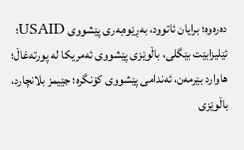ده‌ره‌وه‌؛ برایان ئاتوود، به‌ڕێوه‌به‌ری‌ پێشووی‌ USAID؛ ئێلیزابێت بێگلی‌، باڵوێزی‌ پێشووی ئه‌مریکا له‌ پورته‌غاڵ؛ هاوارد بێرمه‌ن، ئه‌ندامی‌ پێشووی‌ كۆنگره‌؛ جێیمز بلانچارد، باڵوێزی‌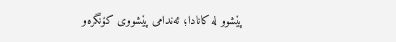پێشوو له‌ كانادا؛ ئه‌ندامی‌ پێشووی‌ كۆنگره‌و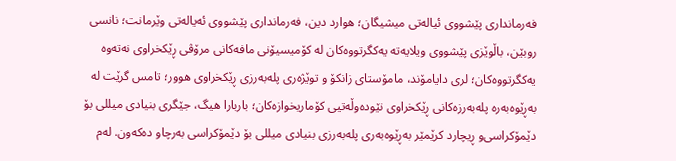فه‌رمانداری‌ پێشووی‌ ئیاله‌تی‌ میشیگان؛ هوارد دین، فه‌رمانداری‌ پێشووی‌ ئه‌یاله‌تی‌ وێرمانت؛ نانسی‌ روبێن، باڵوێزی‌ پێشووی‌ ویلایه‌ته‌‌ یه‌كگرتووه‌كان له‌ كۆمیسیۆنی‌ مافه‌كانی‌ مرۆڤی‌ ڕێكخراوی‌ نه‌ته‌وه‌ یه‌كگرتووه‌كان؛ لری‌ دایامۆند، مامۆستای‌ زانكۆ و توێژه‌ری‌ پله‌به‌رزی‌ ڕێكخراوی‌ هوور؛ تامس گرێت له‌ به‌ڕێوه‌به‌ره‌ پله‌به‌رزه‌كانی‌ ڕێكخراوی‌ نێوده‌وڵه‌تیی‌ كۆماریخوازه‌كان؛ باربارا هیگ، جێگری‌ بنیادی‌ میللی‌ بۆ دێمۆكراسی‌‌و ڕیچارد كرێمێر به‌ڕێوه‌به‌ری‌ پله‌به‌رزی‌ بنیادی‌ میللی‌ بۆ دێمۆكراسی‌ به‌رچاو ده‌که‌ون. له‌م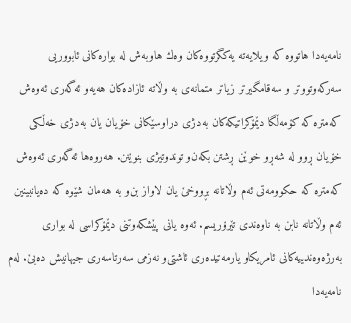نامه‌یه‌دا هاتووه‌ كه‌ ویلایه‌ته‌ یه‌كگرتووه‌كان وه‌ك هاوبه‌ش له‌ بواره‌كانی‌ ئابووریی‌ سه‌ركه‌وتووتر و سه‌قامگیرتر‌ زیاتر متمانه‌ی‌ به‌ وڵاته‌ ئازاده‌كان هه‌یه‌و ئه‌گه‌ری‌ ئه‌وه‌ش كه‌متره‌ كه‌ كۆمه‌ڵگا دێمۆكراتیكه‌كان به‌دژی‌ دراوسێكانی‌ خۆیان یان به‌دژی‌ خه‌ڵكی‌ خۆیان ڕوو له‌ شه‌ڕو خوێن ڕشتن بكه‌ن‌و توندوتیژی‌ بنوێنن. هه‌روه‌ها ئه‌گه‌ری‌ ئه‌وه‌ش كه‌متره‌ كه‌ حكوومه‌تی‌ ئه‌م وڵاتانه‌ بڕووخێ‌ یان لاواز بن‌و به‌ هه‌مان شێوه‌ كه‌ ده‌یانبینین ئه‌م وڵاتانه‌ نابن به‌ ناوه‌ندی‌ تێرۆریسم. ئه‌وه‌ یانی‌ پێشكه‌وتنی‌ دێمۆكراسی‌ له‌ بواری‌ به‌رژه‌وه‌ندییه‌كانی‌ ئامریكاو یارمه‌تیده‌ری‌ ئاشتی‌‌و نه‌زمی‌ سه‌رتاسه‌ری‌ جیهانیش ده‌بێ‌. له‌م نامه‌یه‌دا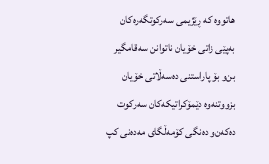هاتووه‌ كه‌ ڕێژیمی‌ سه‌ركوتگه‌ره‌كان به‌پێی‌ زاتی‌ خۆیان ناتوانن سه‌قامگیر بن‌و بۆ پاراستنی‌ ده‌سه‌ڵاتی‌ خۆیان بزووتنه‌وه‌ دێمۆكراتیكه‌كان سه‌ركوت ده‌كه‌ن‌و ده‌نگی‌ كۆمه‌ڵگای‌ مه‌ده‌نی‌ كپ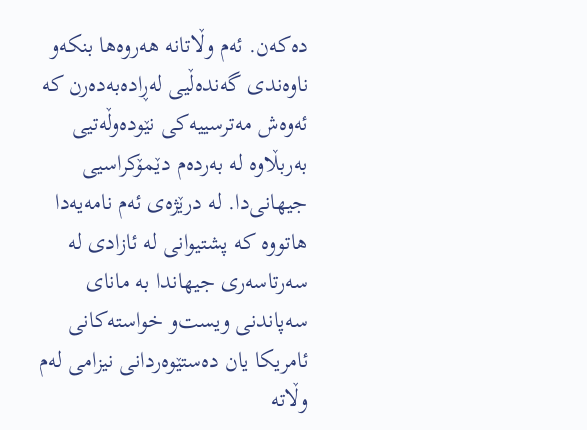ده‌كه‌ن. ئه‌م وڵاتانه‌ هه‌روه‌ها بنكه‌و ناوه‌ندی‌ گه‌نده‌ڵیی‌ له‌ڕاده‌به‌ده‌رن كه‌ ئه‌وه‌ش مه‌ترسییه‌كی‌ نێوده‌وڵه‌تیی‌ به‌ربڵاوه‌ له‌ به‌رده‌م دێمۆكراسیی جیهانی‌دا. له‌ درێژه‌ی‌ ئه‌م نامه‌یه‌دا هاتووه‌ كه‌ پشتیوانی‌ له‌ ئازادی‌ له‌ سه‌رتاسه‌ری‌ جیهاندا به‌ مانای‌ سه‌پاندنی‌ ویست‌و خواسته‌كانی‌ ئامریكا یان ده‌ستێوه‌ردانی‌ نیزامی له‌م‌ وڵاته‌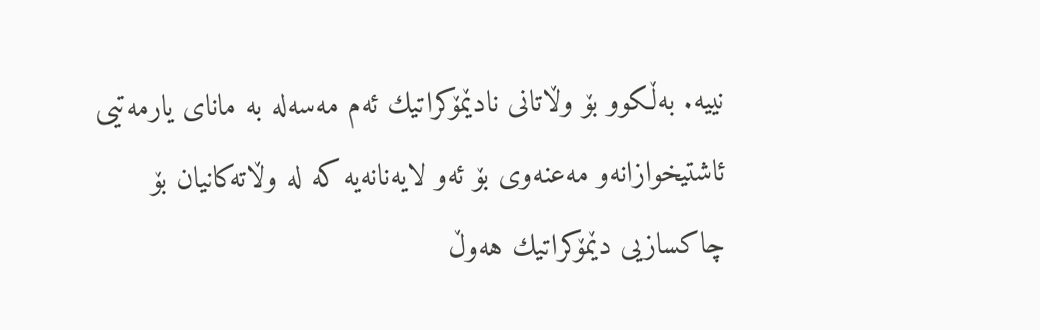نییه‌. به‌ڵكوو بۆ وڵاتانی‌ نادێمۆكراتیك ئه‌م مه‌سه‌له‌ به‌ مانای‌ یارمه‌تیی‌ ئاشتیخوازانه‌و مه‌عنه‌وی بۆ ئه‌و لایه‌نانه‌یه‌ كه‌ له‌ وڵاته‌کانیان بۆ چاكسازیی‌ دێمۆكراتیك هه‌وڵ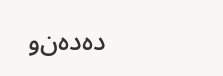ده‌ده‌ن‌و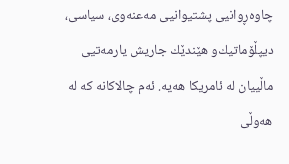چاوه‌ڕوانیی‌ پشتیوانیی‌ مه‌عنه‌وی‌، سیاسی‌، دیپڵۆماتیك‌و هێندێك جاریش یارمه‌تیی‌ ماڵییان له‌ ئامریكا هه‌یه‌. ئه‌م چالاكانه‌ كه‌ له‌ هه‌وڵی‌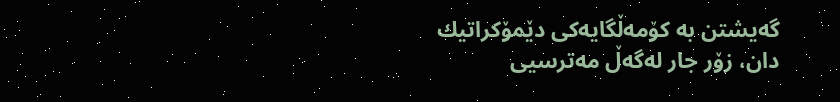گه‌یشتن به‌ كۆمه‌ڵگایه‌كی‌ دێمۆكراتیك دان، زۆر جار له‌گه‌ڵ مه‌ترسیی‌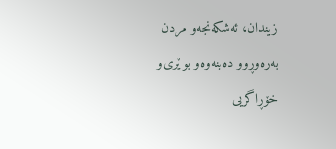زیندان، ئه‌شكه‌نجه‌‌و مردن به‌ره‌وڕوو ده‌بنه‌وه‌و بوێری‌و خۆڕاگریی‌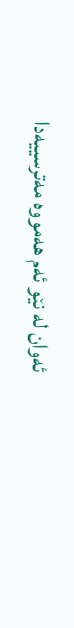ئه‌وان له‌ نێو ئه‌م هه‌مووه‌ مه‌ترسییه‌دا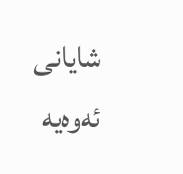شایانی‌ ئه‌وه‌یه‌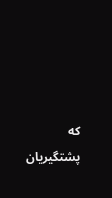كه‌ پشتگیریان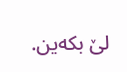لێ‌ بكه‌ین.